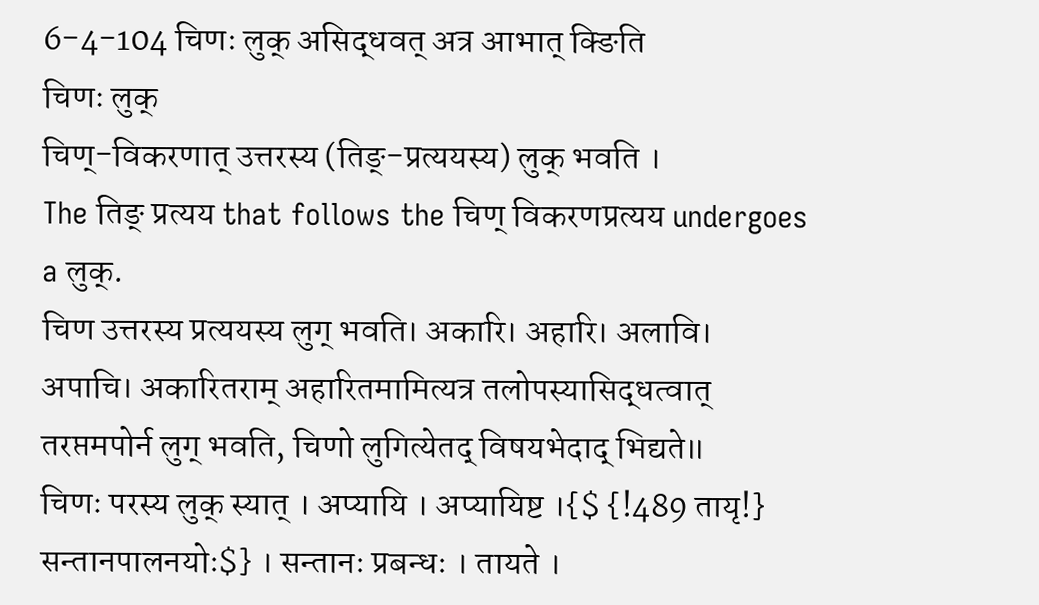6-4-104 चिणः लुक् असिद्धवत् अत्र आभात् क्ङिति
चिणः लुक्
चिण्-विकरणात् उत्तरस्य (तिङ्-प्रत्ययस्य) लुक् भवति ।
The तिङ् प्रत्यय that follows the चिण् विकरणप्रत्यय undergoes a लुक्.
चिण उत्तरस्य प्रत्ययस्य लुग् भवति। अकारि। अहारि। अलावि। अपाचि। अकारितराम् अहारितमामित्यत्र तलोपस्यासिद्धत्वात् तरप्तमपोर्न लुग् भवति, चिणो लुगित्येतद् विषयभेदाद् भिद्यते॥
चिणः परस्य लुक् स्यात् । अप्यायि । अप्यायिष्ट ।{$ {!489 तायृ!} सन्तानपालनयोः$} । सन्तानः प्रबन्धः । तायते ।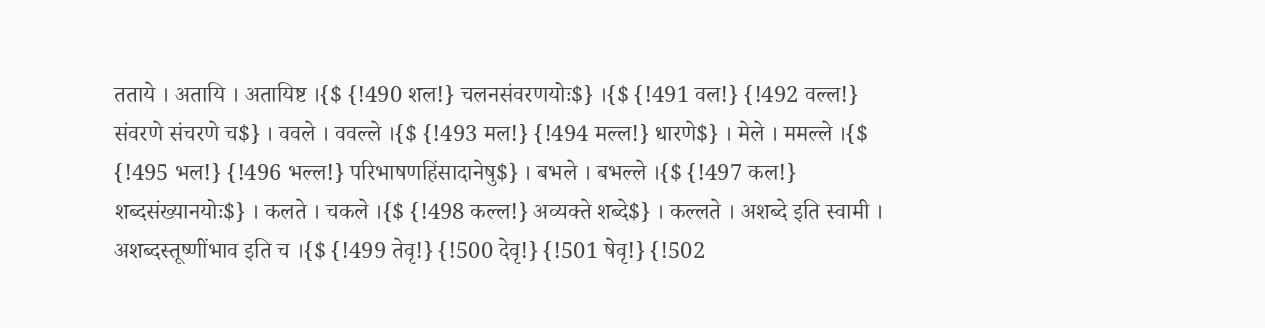तताये । अतायि । अतायिष्ट ।{$ {!490 शल!} चलनसंवरणयोः$} ।{$ {!491 वल!} {!492 वल्ल!} संवरणे संचरणे च$} । ववले । ववल्ले ।{$ {!493 मल!} {!494 मल्ल!} धारणे$} । मेले । ममल्ले ।{$ {!495 भल!} {!496 भल्ल!} परिभाषणहिंसादानेषु$} । बभले । बभल्ले ।{$ {!497 कल!} शब्दसंख्यानयोः$} । कलते । चकले ।{$ {!498 कल्ल!} अव्यक्ते शब्दे$} । कल्लते । अशब्दे इति स्वामी । अशब्दस्तूष्णींभाव इति च ।{$ {!499 तेवृ!} {!500 देवृ!} {!501 षेवृ!} {!502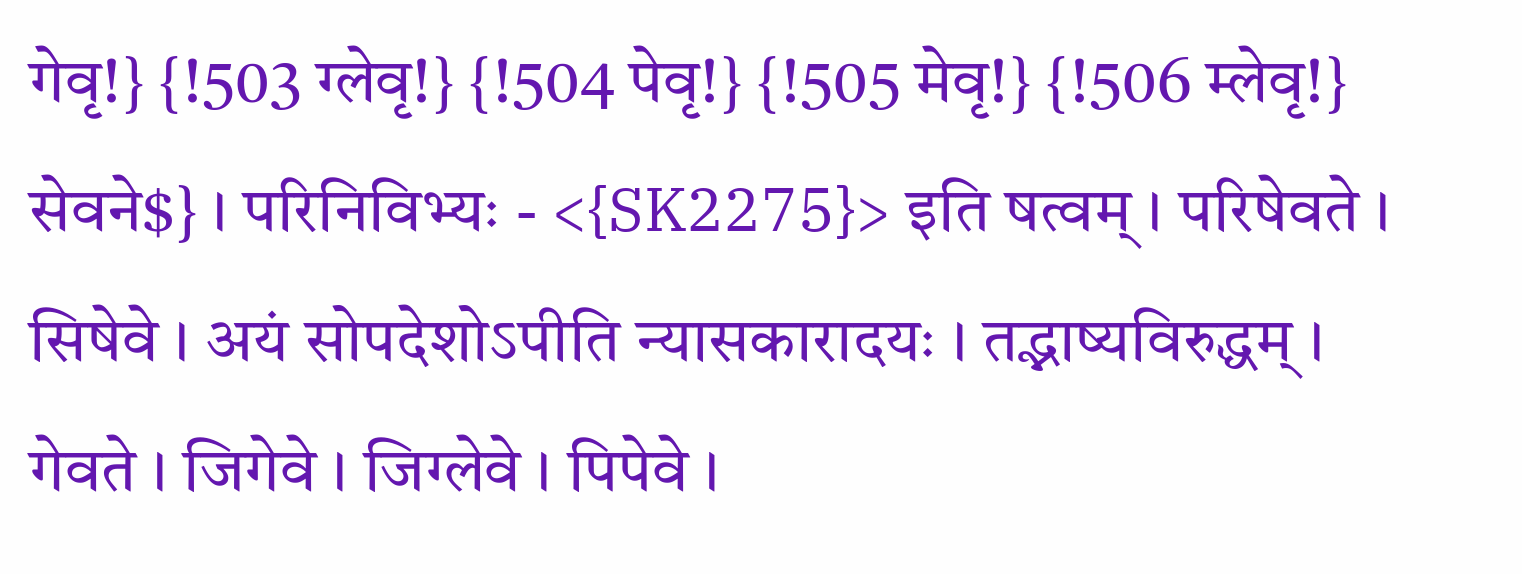गेवृ!} {!503 ग्लेवृ!} {!504 पेवृ!} {!505 मेवृ!} {!506 म्लेवृ!} सेवने$} । परिनिविभ्यः - <{SK2275}> इति षत्वम् । परिषेवते । सिषेवे । अयं सोपदेशोऽपीति न्यासकारादयः । तद्भाष्यविरुद्धम् । गेवते । जिगेवे । जिग्लेवे । पिपेवे ।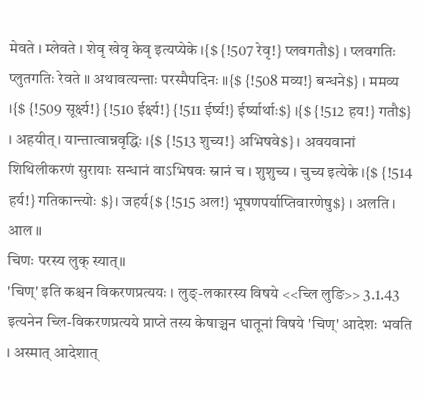मेवते । म्लेवते । शेवृ खेवृ केवृ इत्यप्येके ।{$ {!507 रेवृ!} प्लवगतौ$} । प्लवगतिः प्लुतगतिः रेवते ॥ अथावत्यन्ताः परस्मैपदिनः ॥{$ {!508 मव्य!} बन्धने$} । ममव्य ।{$ {!509 सूर्क्ष्य!} {!510 ईर्क्ष्य!} {!511 ईर्ष्य!} ईर्ष्यार्थाः$} ।{$ {!512 हय!} गतौ$} । अहयीत् । यान्तात्वान्नवृद्धिः ।{$ {!513 शुच्य!} अभिषवे$} । अवयवानां शिथिलीकरणं सुरायाः सन्धानं वाऽभिषवः स्नानं च । शुशुच्य । चुच्य इत्येके ।{$ {!514 हर्य!} गतिकान्त्योः $}। जहर्य{$ {!515 अल!} भूषणपर्याप्तिवारणेषु$} । अलति । आल ॥
चिणः परस्य लुक् स्यात्॥
'चिण्' इति कश्चन विकरणप्रत्ययः । लुङ्-लकारस्य विषये <<च्लि लुङि>> 3.1.43 इत्यनेन च्लि-विकरणप्रत्यये प्राप्ते तस्य केषाञ्चन धातूनां विषये 'चिण्' आदेशः भवति । अस्मात् आदेशात्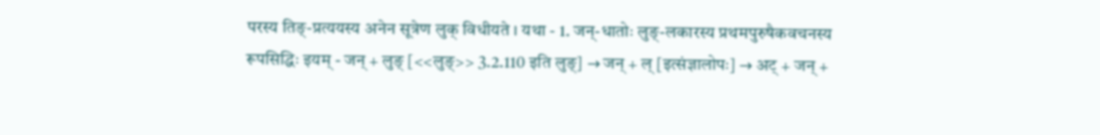परस्य तिङ्-प्रत्ययस्य अनेन सूत्रेण लुक् विधीयते । यथा - 1. जन्-धातोः लुङ्-लकारस्य प्रथमपुरुषैकवचनस्य रूपसिद्धिः इयम् - जन् + लुङ् [<<लुङ्>> 3.2.110 इति लुङ्] → जन् + ल् [इत्संज्ञालोपः] → अट् + जन् +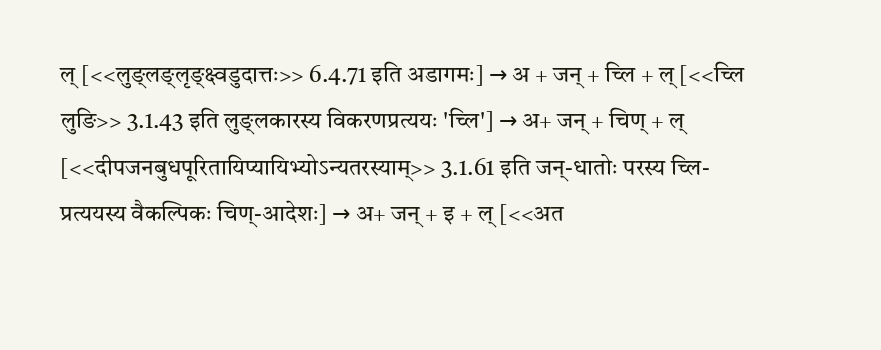ल् [<<लुङ्लङ्लृङ्क्ष्वडुदात्तः>> 6.4.71 इति अडागमः] → अ + जन् + च्लि + ल् [<<च्लि लुङि>> 3.1.43 इति लुङ्लकारस्य विकरणप्रत्ययः 'च्लि'] → अ+ जन् + चिण् + ल् [<<दीपजनबुधपूरितायिप्यायिभ्योऽन्यतरस्याम्>> 3.1.61 इति जन्-धातोः परस्य च्लि-प्रत्ययस्य वैकल्पिकः चिण्-आदेशः] → अ+ जन् + इ + ल् [<<अत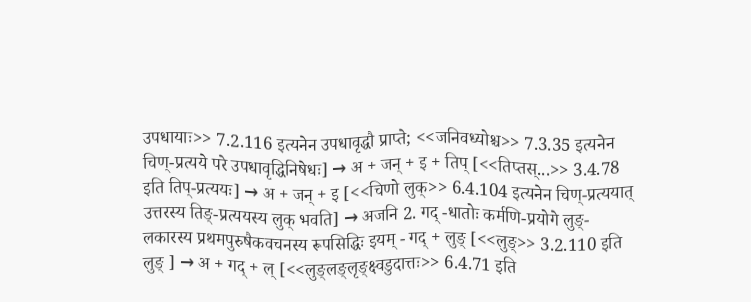उपधायाः>> 7.2.116 इत्यनेन उपधावृद्धौ प्राप्ते; <<जनिवध्योश्च>> 7.3.35 इत्यनेन चिण्-प्रत्यये परे उपधावृद्धिनिषेधः] → अ + जन् + इ + तिप् [<<तिप्तस्...>> 3.4.78 इति तिप्-प्रत्ययः] → अ + जन् + इ [<<चिणो लुक्>> 6.4.104 इत्यनेन चिण्-प्रत्ययात् उत्तरस्य तिङ्-प्रत्ययस्य लुक् भवति] → अजनि 2. गद् -धातोः कर्मणि-प्रयोगे लुङ्-लकारस्य प्रथमपुरुषैकवचनस्य रूपसिद्धिः इयम् - गद् + लुङ् [<<लुङ्>> 3.2.110 इति लुङ् ] → अ + गद् + ल् [<<लुङ्लङ्लृङ्क्ष्वडुदात्तः>> 6.4.71 इति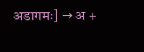अडागमः] → अ +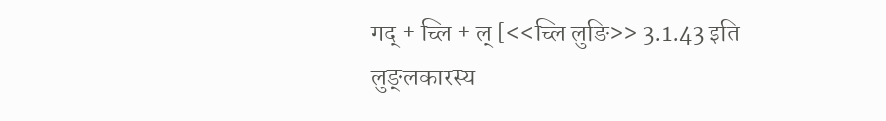गद् + च्लि + ल् [<<च्लि लुङि>> 3.1.43 इति लुङ्लकारस्य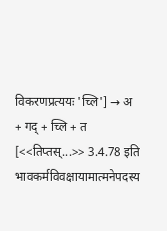विकरणप्रत्ययः 'च्लि'] → अ + गद् + च्लि + त [<<तिप्तस्...>> 3.4.78 इति भावकर्मविवक्षायामात्मनेपदस्य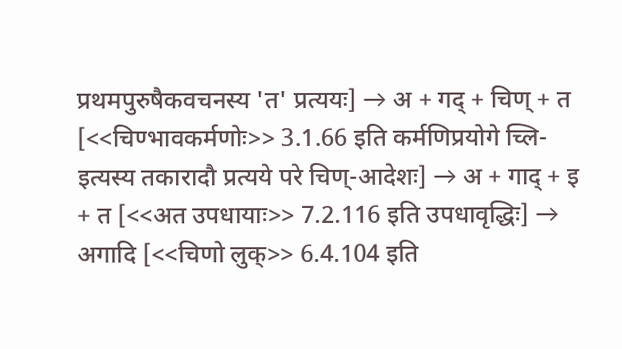प्रथमपुरुषैकवचनस्य 'त' प्रत्ययः] → अ + गद् + चिण् + त [<<चिण्भावकर्मणोः>> 3.1.66 इति कर्मणिप्रयोगे च्लि-इत्यस्य तकारादौ प्रत्यये परे चिण्-आदेशः] → अ + गाद् + इ + त [<<अत उपधायाः>> 7.2.116 इति उपधावृद्धिः] → अगादि [<<चिणो लुक्>> 6.4.104 इति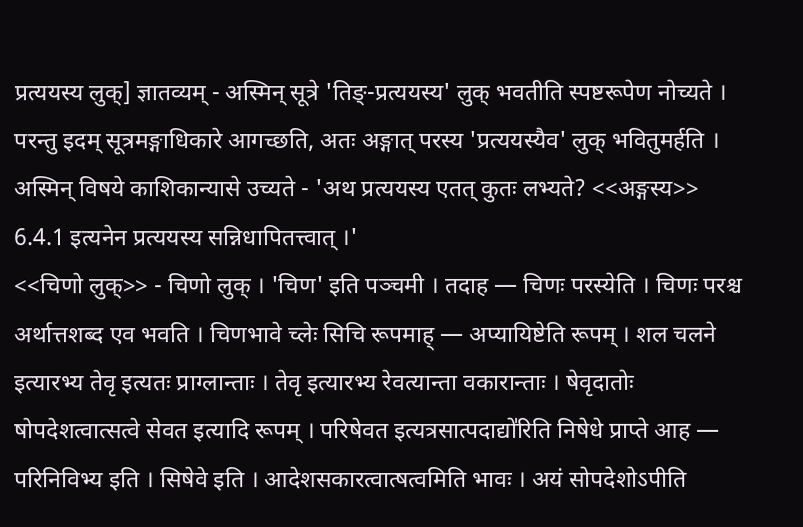प्रत्ययस्य लुक्] ज्ञातव्यम् - अस्मिन् सूत्रे 'तिङ्-प्रत्ययस्य' लुक् भवतीति स्पष्टरूपेण नोच्यते । परन्तु इदम् सूत्रमङ्गाधिकारे आगच्छति, अतः अङ्गात् परस्य 'प्रत्ययस्यैव' लुक् भवितुमर्हति । अस्मिन् विषये काशिकान्यासे उच्यते - 'अथ प्रत्ययस्य एतत् कुतः लभ्यते? <<अङ्गस्य>> 6.4.1 इत्यनेन प्रत्ययस्य सन्निधापितत्त्वात् ।'
<<चिणो लुक्>> - चिणो लुक् । 'चिण' इति पञ्चमी । तदाह — चिणः परस्येति । चिणः परश्च अर्थात्तशब्द एव भवति । चिणभावे च्लेः सिचि रूपमाह् — अप्यायिष्टेति रूपम् । शल चलने इत्यारभ्य तेवृ इत्यतः प्राग्लान्ताः । तेवृ इत्यारभ्य रेवत्यान्ता वकारान्ताः । षेवृदातोः षोपदेशत्वात्सत्वे सेवत इत्यादि रूपम् । परिषेवत इत्यत्रसात्पदाद्यो॑रिति निषेधे प्राप्ते आह — परिनिविभ्य इति । सिषेवे इति । आदेशसकारत्वात्षत्वमिति भावः । अयं सोपदेशोऽपीति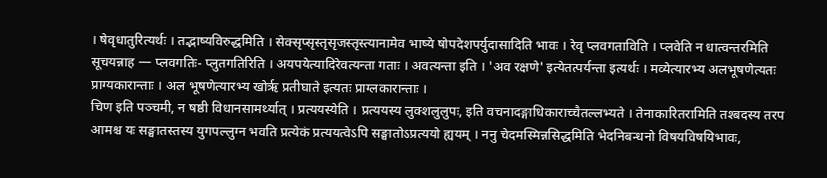। षेवृधातुरित्यर्थः । तद्भाष्यविरुद्धमिति । सेक्सृप्सृस्तृसृजस्तृस्त्यानामेव भाष्ये षोपदेशपर्युदासादिति भावः । रेवृ प्लवगताविति । प्लवेति न धात्वन्तरमिति सूचयन्नाह — प्लवगतिः- प्लुतगतिरिति । अयपयेत्यादिरेवत्यन्ता गताः । अवत्यन्ता इति । 'अव रक्षणे' इत्येतत्पर्यन्ता इत्यर्थः । मव्येत्यारभ्य अलभूषणेत्यतः प्राग्यकारान्ताः । अल भूषणेत्यारभ्य खोरृ प्रतीघाते इत्यतः प्राग्लकारान्ताः ।
चिण इति पञ्चमी, न षष्ठी विधानसामर्थ्यात् । प्रत्ययस्येति । प्रत्ययस्य लुक्शलुलुपः, इति वचनादङ्गाधिकाराच्चैतल्लभ्यते । तेनाकारितरामिति तश्बदस्य तरप आमश्च यः सङ्घातस्तस्य युगपल्लुग्न भवति प्रत्येकं प्रत्ययत्वेऽपि सङ्घातोऽप्रत्ययो ह्ययम् । ननु चेदमस्मिन्नसिद्धमिति भेदनिबन्धनो विषयविषयिभावः,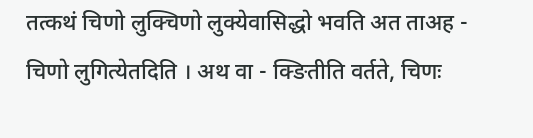तत्कथं चिणो लुक्चिणो लुक्येवासिद्धो भवति अत ताअह - चिणो लुगित्येतदिति । अथ वा - क्ङितीति वर्तते, चिणः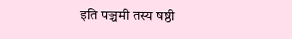इति पञ्चमी तस्य षष्ठी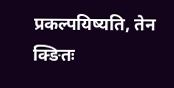प्रकल्पयिष्यति, तेन क्ङितः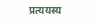प्रत्ययस्य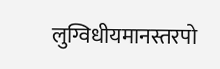लुग्विधीयमानस्तरपो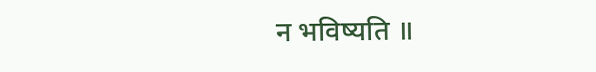न भविष्यति ॥